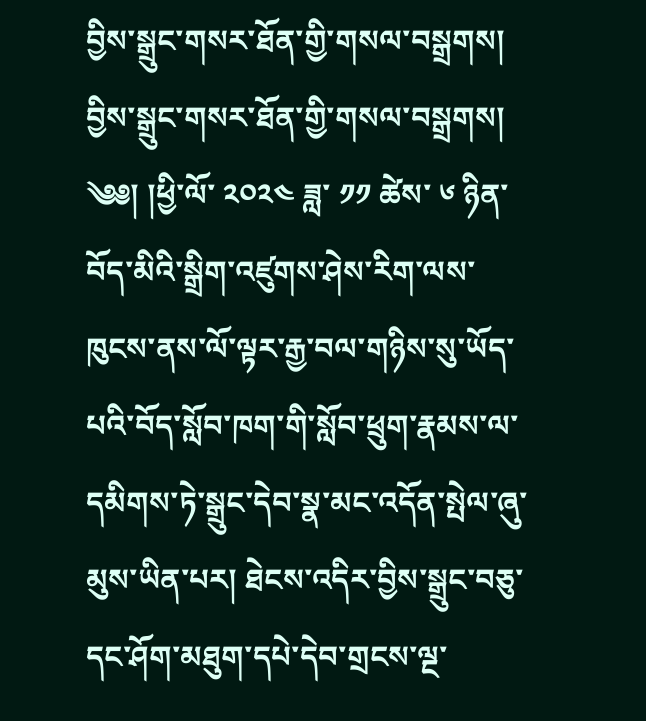བྱིས་སྒྲུང་གསར་ཐོན་གྱི་གསལ་བསྒྲགས། བྱིས་སྒྲུང་གསར་ཐོན་གྱི་གསལ་བསྒྲགས། ༄༅། །ཕྱི་ལོ་ ༢༠༢༤ ཟླ་ ༡༡ ཚེས་ ༦ ཉིན་བོད་མིའི་སྒྲིག་འཛུགས་ཤེས་རིག་ལས་ཁུངས་ནས་ལོ་ལྟར་རྒྱ་བལ་གཉིས་སུ་ཡོད་པའི་བོད་སློབ་ཁག་གི་སློབ་ཕྲུག་རྣམས་ལ་དམིགས་ཏེ་སྒྲུང་དེབ་སྣ་མང་འདོན་སྤེལ་ཞུ་མུས་ཡིན་པར། ཐེངས་འདིར་བྱིས་སྒྲུང་བཅུ་དང་ཤོག་མཐུག་དཔེ་དེབ་གྲངས་ལྔ་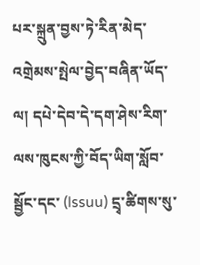པར་སྐྲུན་བྱས་ཏེ་རིན་མེད་འགྲེམས་སྤེལ་བྱེད་བཞིན་ཡོད་ལ། དཔེ་དེབ་དེ་དག་ཤེས་རིག་ལས་ཁུངས་ཀྱི་བོད་ཡིག་སློབ་སྦྱོང་དང་ (Issuu) དྲྭ་ཚིགས་སུ་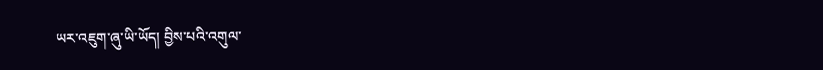ཡར་འཇུག་ཞུ་ཡི་ཡོད། བྱིས་པའི་འགུལ་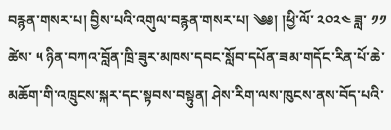བརྙན་གསར་པ། བྱིས་པའི་འགུལ་བརྙན་གསར་པ། ༄༅། །ཕྱི་ལོ་ ༢༠༢༤ ཟླ་ ༡༡ ཚེས་ ༥ ཉིན་བཀའ་བློན་ཁྲི་ཟུར་མཁས་དབང་སློབ་དཔོན་ཟམ་གདོང་རིན་པོ་ཆེ་མཆོག་གི་འཁྲུངས་སྐར་དང་སྟབས་བསྟུན། ཤེས་རིག་ལས་ཁུངས་ནས་བོད་པའི་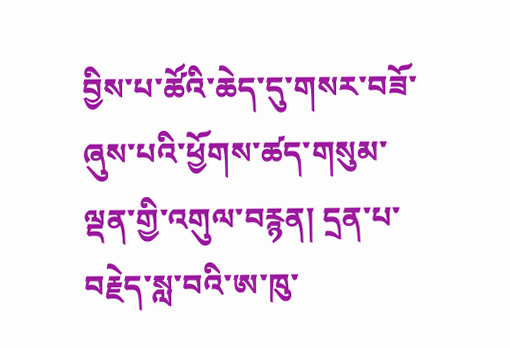བྱིས་པ་ཚོའི་ཆེད་དུ་གསར་བཟོ་ཞུས་པའི་ཕྱོགས་ཚད་གསུམ་ལྡན་གྱི་འགུལ་བརྙན། དྲན་པ་བརྗེད་སླ་བའི་ཨ་ཁུ་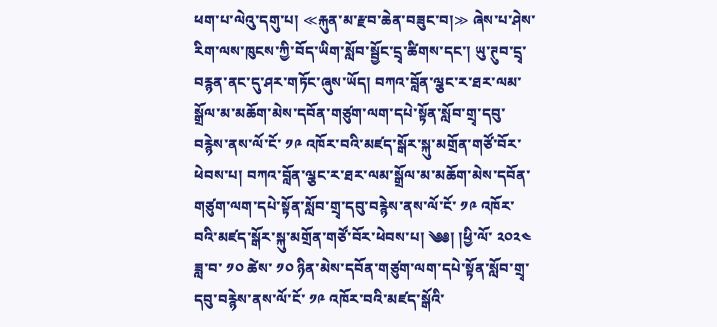ཕག་པ་ལེའུ་དགུ་པ། ≪རྐུན་མ་རྫབ་ཆེན་བཟུང་བ།≫ ཞེས་པ་ཤེས་རིག་ལས་ཁུངས་ཀྱི་བོད་ཡིག་སློབ་སྦྱོང་དྲྭ་ཚིགས་དང་། ཡུ་ཊུབ་དྲྭ་བརྙན་ནང་དུ་ཤར་གཏོང་ཞུས་ཡོད། བཀའ་བློན་ལྕང་ར་ཐར་ལམ་སྒྲོལ་མ་མཆོག་མེས་དབོན་གཙུག་ལག་དཔེ་སྟོན་སློབ་གྲྭ་དབུ་བརྙེས་ནས་ལོ་ངོ་ ༡༩ འཁོར་བའི་མཛད་སྒོར་སྐུ་མགྲོན་གཙོ་བོར་ཕེབས་པ། བཀའ་བློན་ལྕང་ར་ཐར་ལམ་སྒྲོལ་མ་མཆོག་མེས་དབོན་གཙུག་ལག་དཔེ་སྟོན་སློབ་གྲྭ་དབུ་བརྙེས་ནས་ལོ་ངོ་ ༡༩ འཁོར་བའི་མཛད་སྒོར་སྐུ་མགྲོན་གཙོ་བོར་ཕེབས་པ། ༄༅། །ཕྱི་ལོ་ ༢༠༢༤ ཟླ་བ་ ༡༠ ཚེས་ ༡༠ ཉིན་མེས་དབོན་གཙུག་ལག་དཔེ་སྟོན་སློབ་གྲྭ་དབུ་བརྙེས་ནས་ལོ་ངོ་ ༡༩ འཁོར་བའི་མཛད་སྒོའི་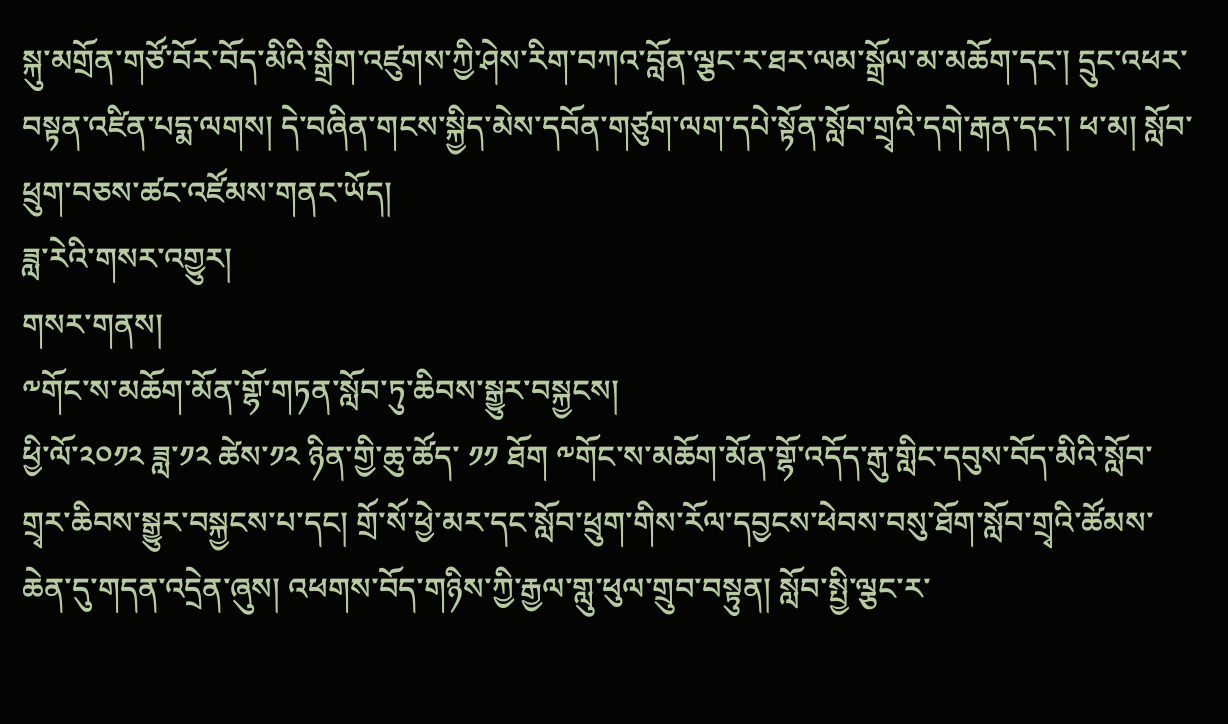སྐུ་མགྲོན་གཙོ་བོར་བོད་མིའི་སྒྲིག་འཛུགས་ཀྱི་ཤེས་རིག་བཀའ་བློན་ལྕང་ར་ཐར་ལམ་སྒྲོལ་མ་མཆོག་དང་། དྲུང་འཕར་བསྟན་འཛིན་པདྨ་ལགས། དེ་བཞིན་གངས་སྐྱིད་མེས་དབོན་གཙུག་ལག་དཔེ་སྟོན་སློབ་གྲྭའི་དགེ་རྒན་དང་། ཕ་མ། སློབ་ཕྲུག་བཅས་ཚང་འཛོམས་གནང་ཡོད།
ཟླ་རེའི་གསར་འགྱུར།
གསར་གནས།
༸གོང་ས་མཆོག་མོན་གྷོ་གཏན་སློབ་ཏུ་ཆིབས་སྒྱུར་བསྐྱངས།
ཕྱི་ལོ་༢༠༡༢ ཟླ་༡༢ ཚེས་༡༢ ཉིན་གྱི་ཆུ་ཚོད་ ༡༡ ཐོག ༸གོང་ས་མཆོག་མོན་གྷོ་འདོད་རྒུ་གླིང་དབུས་བོད་མིའི་སློབ་གྲྭར་ཆིབས་སྒྱུར་བསྐྱངས་པ་དང། གྲོ་སོ་ཕྱེ་མར་དང་སློབ་ཕྲུག་གིས་རོལ་དབྱངས་ཕེབས་བསུ་ཐོག་སློབ་གྲྭའི་ཚོམས་ཆེན་དུ་གདན་འདྲེན་ཞུས། འཕགས་བོད་གཉིས་ཀྱི་རྒྱལ་གླུ་ཕུལ་གྲུབ་བསྟུན། སློབ་སྤྱི་ལྕང་ར་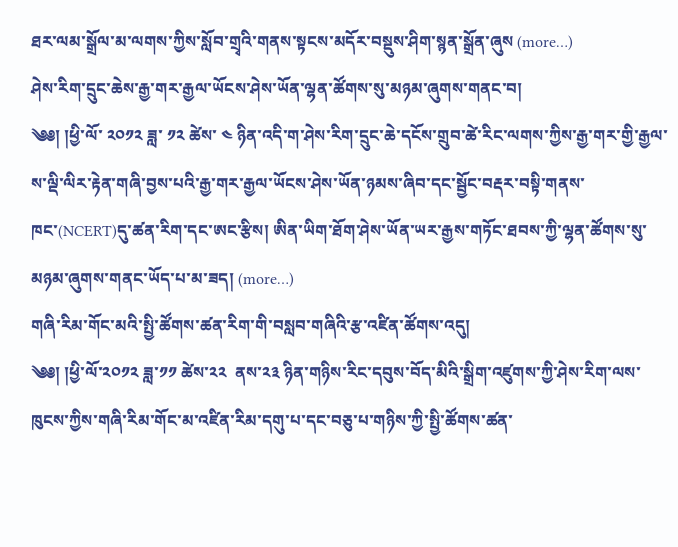ཐར་ལམ་སྒྲོལ་མ་ལགས་ཀྱིས་སློབ་གྲྭའི་གནས་སྟངས་མདོར་བསྡུས་ཤིག་སྙན་སྒྲོན་ཞུས (more…)
ཤེས་རིག་དྲུང་ཆེས་རྒྱ་གར་རྒྱལ་ཡོངས་ཤེས་ཡོན་ལྷན་ཚོགས་སུ་མཉམ་ཞུགས་གནང་བ།
༄༅། །ཕྱི་ལོ་ ༢༠༡༢ ཟླ་ ༡༢ ཚེས་ ༤ ཉིན་འདི་ག་ཤེས་རིག་དྲུང་ཆེ་དངོས་གྲུབ་ཚེ་རིང་ལགས་ཀྱིས་རྒྱ་གར་གྱི་རྒྱལ་ས་ལྡི་ལིར་རྟེན་གཞི་བྱས་པའི་རྒྱ་གར་རྒྱལ་ཡོངས་ཤེས་ཡོན་ཉམས་ཞིབ་དང་སྦྱོང་བརྡར་བསྟི་གནས་ཁང་(NCERT)དུ་ཚན་རིག་དང་ཨང་རྩིས། ཨིན་ཡིག་ཐོག་ཤེས་ཡོན་ཡར་རྒྱས་གཏོང་ཐབས་ཀྱི་ལྷན་ཚོགས་སུ་མཉམ་ཞུགས་གནང་ཡོད་པ་མ་ཟད། (more…)
གཞི་རིམ་གོང་མའི་སྤྱི་ཚོགས་ཚན་རིག་གི་བསླབ་གཞིའི་རྩ་འཛིན་ཚོགས་འདུ།
༄༅། །ཕྱི་ལོ་༢༠༡༢ ཟླ་༡༡ ཚེས་༢༢  ནས་༢༣ ཉིན་གཉིས་རིང་དབུས་བོད་མིའི་སྒྲིག་འཛུགས་ཀྱི་ཤེས་རིག་ལས་ཁུངས་ཀྱིས་གཞི་རིམ་གོང་མ་འཛིན་རིམ་དགུ་པ་དང་བཅུ་པ་གཉིས་ཀྱི་སྤྱི་ཚོགས་ཚན་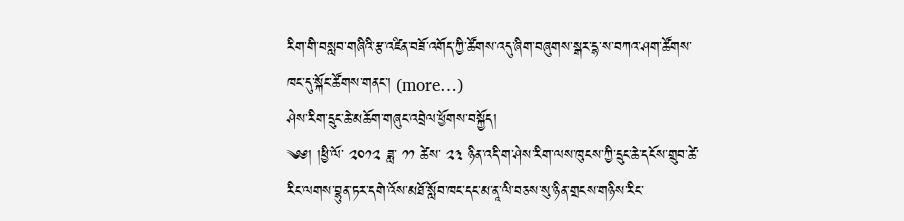རིག་གི་བསླབ་གཞིའི་རྩ་འཛིན་བཟོ་འགོད་ཀྱི་ཚོགས་འདུ་ཞིག་བཞུགས་སྒར་དྷ་ས་བཀའ་ཤག་ཚོགས་ཁང་དུ་སྐོང་ཚོགས་གནང་། (more…)
ཤེས་རིག་དྲུང་ཆེ་མཆོག་གཞུང་འབྲེལ་ཕྱོགས་བསྐྱོད།
༄༅། །ཕྱི་ལོ་ ༢༠༡༢ ཟླ་ ༡༡ ཚེས་ ༢༣ ཉིན་འདི་ག་ཤེས་རིག་ལས་ཁུངས་ཀྱི་དྲུང་ཆེ་དངོས་གྲུབ་ཚེ་རིང་ལགས་བྷུན་ཏར་དགེ་འོས་མཐོ་སློབ་ཁང་དང་མ་ནཱ་ལི་བཅས་སུ་ཉིན་གྲངས་གཉིས་རིང་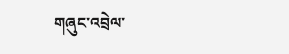གཞུང་འབྲེལ་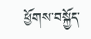ཕྱོགས་བསྐྱོད་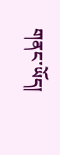གནང་ཡོད།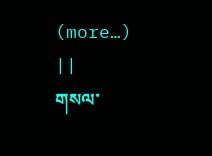(more…)
||      གསལ་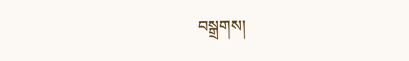བསྒྲགས།